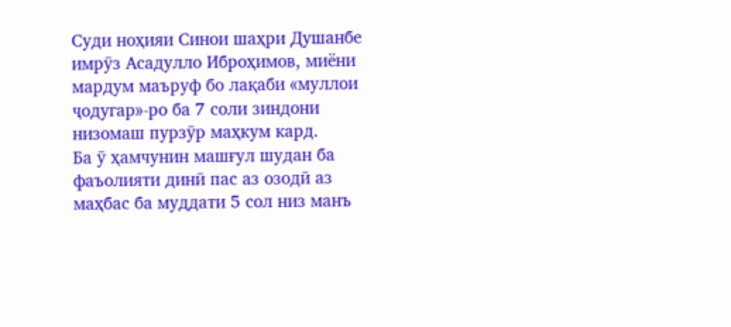Суди ноҳияи Синои шаҳри Душанбе имрӯз Асадулло Иброҳимов, миёни мардум маъруф бо лақаби «муллои ҷодугар»-ро ба 7 соли зиндони низомаш пурзӯр маҳкум кард.
Ба ӯ ҳамчунин машғул шудан ба фаъолияти динӣ пас аз озодӣ аз маҳбас ба муддати 5 сол низ манъ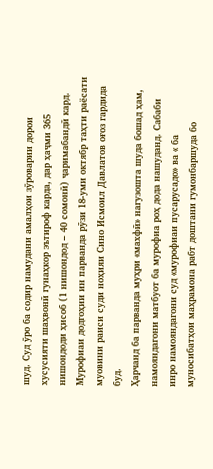шуд. Суд ӯро ба содир намудани амалҳои зӯроварии дорои хусусияти шаҳвонӣ гунаҳкор эътироф карда, дар ҳаҷми 365 нишондоди ҳисоб (1 нишондод – 40 сомонӣ) ҷаримабандӣ кард.
Мурофиаи додгоҳии ин парванда рӯзи 18-уми октябр таҳти раёсати муовини раиси суди ноҳияи Сино Исмоил Давлатов оғоз гардида буд.
Ҳарчанд ба парванда муҳри «махфӣ» нагузошта шуда бошад ҳам, намояндагони матбуот ба мурофиа роҳ дода нашуданд. Сабаби инро намояндагони суд «мурофиаи пусарусадо» ва « ба муносибатҳои маҳрамона рабт доштани гумонбаршуда бо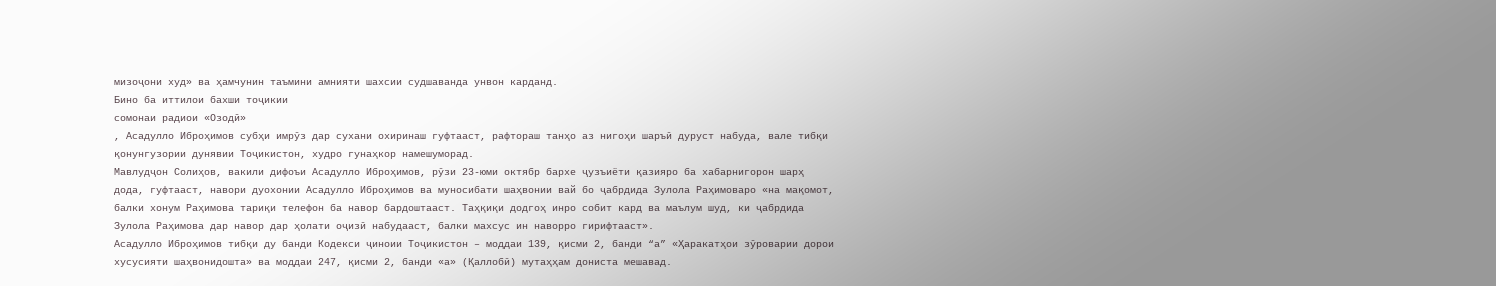мизоҷони худ» ва ҳамчунин таъмини амнияти шахсии судшаванда унвон карданд.
Бино ба иттилои бахши тоҷикии
сомонаи радиои «Озодӣ»
, Асадулло Иброҳимов субҳи имрӯз дар сухани охиринаш гуфтааст, рафтораш танҳо аз нигоҳи шаръӣ дуруст набуда, вале тибқи қонунгузории дунявии Тоҷикистон, худро гунаҳкор намешуморад.
Мавлудҷон Солиҳов, вакили дифоъи Асадулло Иброҳимов, рӯзи 23-юми октябр бархе ҷузъиёти қазияро ба хабарнигорон шарҳ дода, гуфтааст, навори дуохонии Асадулло Иброҳимов ва муносибати шаҳвонии вай бо ҷабрдида Зулола Раҳимоваро «на мақомот, балки хонум Раҳимова тариқи телефон ба навор бардоштааст. Таҳқиқи додгоҳ инро собит кард ва маълум шуд, ки ҷабрдида Зулола Раҳимова дар навор дар ҳолати оҷизӣ набудааст, балки махсус ин наворро гирифтааст».
Асадулло Иброҳимов тибқи ду банди Кодекси ҷиноии Тоҷикистон – моддаи 139, қисми 2, банди “а” «Ҳаракатҳои зӯроварии дорои хусусияти шаҳвонидошта» ва моддаи 247, қисми 2, банди «а» (Қаллобӣ) мутаҳҳам дониста мешавад.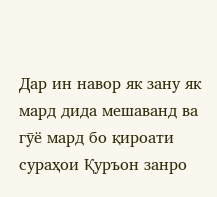Дар ин навор як зану як мард дида мешаванд ва гӯё мард бо қироати сураҳои Қуръон занро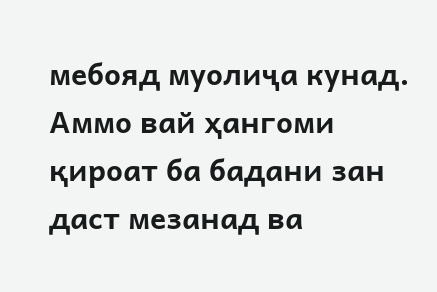мебояд муолиҷа кунад. Аммо вай ҳангоми қироат ба бадани зан даст мезанад ва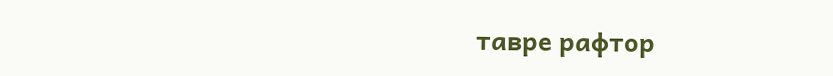тавре рафтор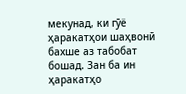мекунад, ки гӯё ҳаракатҳои шаҳвонӣ бахше аз табобат бошад. Зан ба ин ҳаракатҳо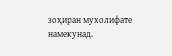зоҳиран мухолифате намекунад.